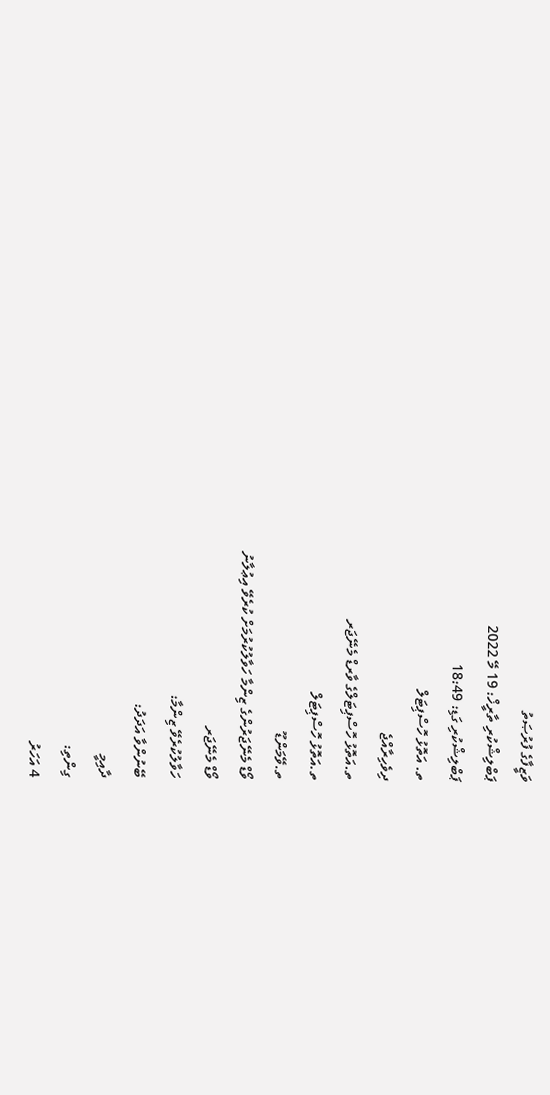ވަޒީފާގެ ފުރުޞަތު
ޕަބްލިޝްކުރި ތާރީޚް: 19 މޭ 2022
ޕަބްލިޝްކުރި ގަޑި: 18:49
ތ. އަތޮޅު ހޮސްޕިޓަލް
ދިވެހިރާއްޖެ
ތ.އަތޮޅު ހޮސްޕިޓަލްގެ ވާރޑް މެނޭޖަރ
ތ.އަތޮޅު ހޮސްޕިޓަލް
ތ.ވޭމަންޑޫ
ވޯޑް މެނޭޖަރުންގެ ޒިންމާ ހަވާލުކުރުމަށް ކުރެވޭ އިޢުލާނު
ވޯޑް މެނޭޖަރ
ހަވާލުކުރެވޭ ޒިންމާ:
ބޭނުންވާ އަދަދު:
ދާއިމީ
ގިންތި:
4 އަހަރު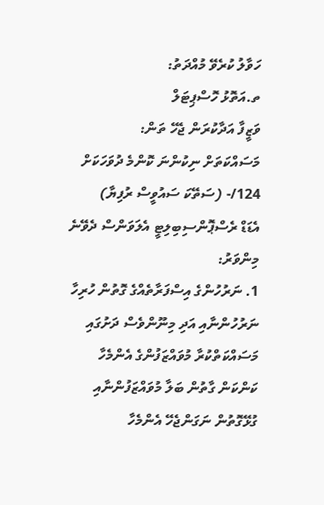ހަވާލު ކުރެވޭ މުއްދަތު:
ތ.އަތޮޅު ހޮސްޕިޓަލް
ވަޒީފާ އަދާކުރަން ޖެހޭ ތަން:
މަސައްކަތަށް ނިކުންނަ ކޮންމެ ދުވަހަކަށް 124/- (ސަތޭކަ ސައުވީސް ރުފިޔާ)
އެޑަޑް ރެސްޕޮންސިބިލިޓީ އެލަވަންސް ދެވޭނެ މިންވަރު:
1. ނަރުހުންގެ އިސްފަރާތެއްގެ ގޮތުން ހުރިހާ ނަރުހުންނާއި އަދި މިނޫންވެސް ދަށުގައި މަސައްކަތްކުރާ މުވައްޒަފުންގެ އެންމެހާ ކަންކަން ގާތުން ބަލާ މުވައްޒަފުންނާއި ގުޅޭގޮތުން ނަގަންޖެހޭ އެންމެހާ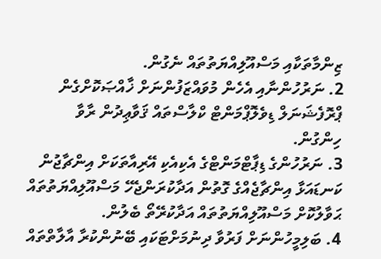ޒިންމާތަކާއި މަސްއޫލިއްޔަތުތައް ނެގުން.
2. ނަރުހުންނާއި އެހެން މުވައްޒަފުންނަށް ޚާއްޞަކޮށްގެން ޕްރޮފެޝަނަލް ޑިވެލޮޕްމަންޓް ކްލާސްތައް ޤަވާޢިދުން ރާވާ ހިންގުން.
3. ނަރުހުންގެ ޑިޕާޓްމަންޓްގެ އެކިއެކި އޭރިއާތަކަށް އިންޗާޖުން ކަނޑައަޅާ އިންޗާޖެއްގެ ގޮތުން އަދާކުރަންޖެހޭ މަސްއޫލިއްޔަތުތައް ޙަވާލުކޮށް މަސްއޫލިއްޔަތުތައް އަދާކުރޭތޯ ބެލުން.
4. ބަލިމީހުންނަށް ފަރުވާ ދިނުމަށްޓަކައި ބޭނުންކުރާ އާލާތްތައް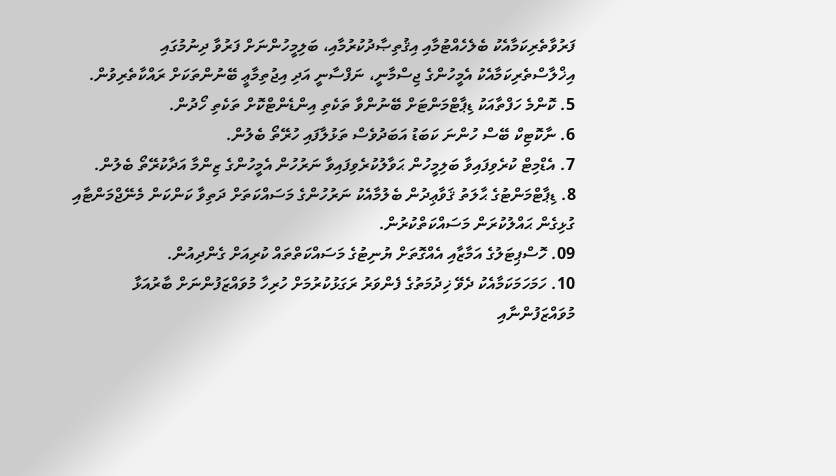ފަރުވާތެރިކަމާއެކު ބެލެހެއްޓުމާއި އިޤުތިޞާދުކުރުމާއި، ބަލިމީހުންނަށް ފަރުވާ ދިނުމުގައި އިޚްލާސްތެރިކަމާއެކު އެމީހުންގެ ޖިސްމާނީ، ނަފްސާނީ އަދި އިޖުތިމާޢީ ބޭނުންތަކަށް ރައްކާތެރިވުން.
5. ކޮންމެ ހަފްތާއަކު ޑިޕާޓްމަންޓަށް ބޭނުންވާ ތަކެތި އިންޑެންޓްކޮށް ތަކެތި ހޯދުން.
6. ނާކޮޓިކް ބޭސް ހުންނަ ކަބަޑު އަބަދުވެސް ތަޅުލާފައި ހުރޭތޯ ބެލުން.
7. އެޑްމިޓް ކުރެވިފައިވާ ބަލިމީހުން ޙަވާލުކުރެވިފައިވާ ނަރުހުން އެމީހުންގެ ޒިންމާ އަދާކުރޭތޯ ބެލުން.
8. ޑިޕާޓްމަންޓުގެ ޙާލަތު ޤަވާޢިދުން ބެލުމާއެކު ނަރުހުންގެ މަސައްކަތަށް ދަތިވާ ކަންކަން މެނޭޖްމަންޓާއި ގުޅިގެން ޙައްލުކުރަން މަސައްކަތްކުރުން.
09. ހޮސްޕިޓަލުގެ އަމާޒާއި އެއްގޮތަށް ޔުނިޓުގެ މަސައްކަތްތައް ކުރިއަށް ގެންދިއުން.
10. ހަމަހަމަކަމާއެކު ދެވޭ ޚިދުމަތުގެ ފެންވަރު ރަގަޅުކުރުމަށް ހުރިހާ މުވައްޒަފުންނަށް ބާރުއަޅާ މުވައްޒަފުންނާއި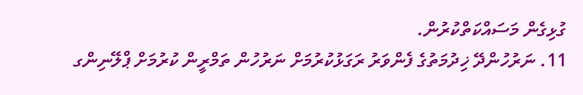ގުޅިގެން މަސައްކަތްކުރުން.
11. ނަރުހުންދޭ ޚިދުމަތުގެ ފެންވަރު ރަގަޅުކުރުމަށް ނަރުހުން ތަމްރީން ކުރުމަށް ޕްލޭނިންގ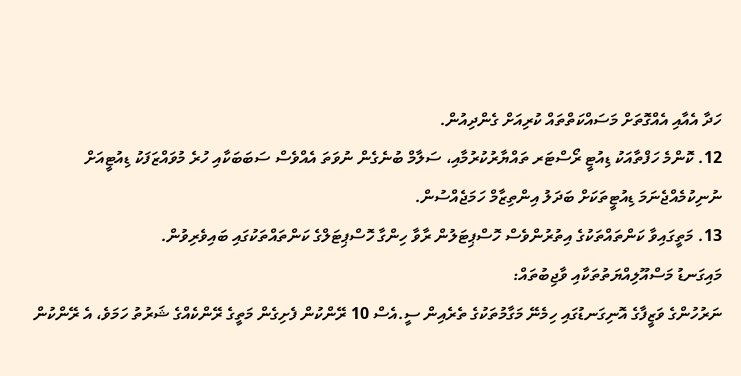ހަދާ އެއާއި އެއްގޮތަށް މަސައްކަތްތައް ކުރިއަށް ގެންދިއުން.
12. ކޮންމެ ހަފްތާއަކު ޑިއުޓީ ރޯސްޓަރ ތައްޔާރުކުރުމާއި، ސަލާމް ބުނެގެން ނުވަތަ އެއްވެސް ސަބަބަކާއި ހުރެ މުވައްޒަފަކު ޑިއުޓީއަށް ނުނިކުމެއްޖެނަމަ ޑިއުޓީތަކަށް ބަދަލު އިންތިޒާމް ހަމަޖެއްސުން.
13. މަތީގައިވާ ކަންތައްތަކުގެ އިތުރުންވެސް ހޮސްޕިޓަލުން ރާވާ ހިންގާ ހޮސްޕިޓަލްގެ ކަންތައްތަކުގައި ބައިވެރިވުން.
މައިގަނޑު މަސްއޫލިއްޔަތުތަކާއި ވާޖިބުތައް:
ނަރުހުންގެ ވަޒީފާގެ އޮނިގަނޑުގައި ހިމެނޭ މަގާމުތަކުގެ ތެރެއިން ސީ.އެސް 10 ރޭންކުން ފެށިގެން މަތީގެ ރޭންކެއްގެ ޝަރުތު ހަމަވެ، އެ ރޭންކުން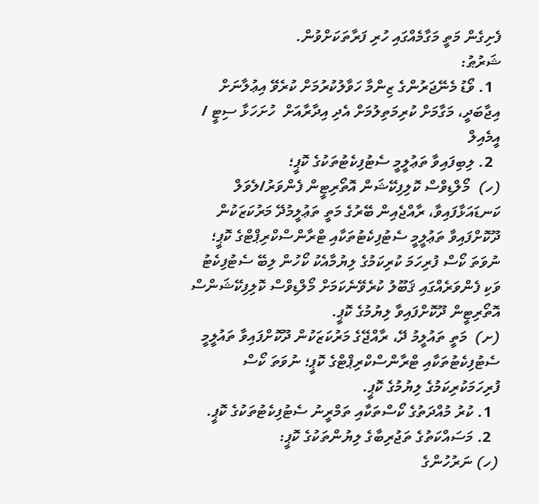ފެށިގެން މަތީ މަގާމެއްގައި ހުރި ފަރާތަކަށްވުން.
ޝަރުޠު:
  1. ވޯޑު މެނޭޖަރުންގެ ޒިންމާ ހަވާލުކުރުމަށް ކުރެވޭ އިޢުލާނަށް އިޖާބަދީ، މަގާމަށް ކުރިމަތިލުމަށް އެދި އިދާރާއަށް  ހުށަހަޅާ ސިޓީ / އީމެއިލް
  2. ލިބިފައިވާ ތަޢުލީމީ ސެޓުފިކެޓުތަކުގެ ކޮޕީ؛
(ހ)  މޯލްޑިވްސް ކޮލިފިކޭޝަން އޮތޯރިޓީން ފެންވަރު/ލެވަލް ކަނޑައަޅާފައިވާ، ރާއްޖެއިން ބޭރުގެ މަތީ ތަޢުލީމުދޭ މަރުކަޒަކުން ދޫކޮށްފައިވާ ތަޢުލީމީ ސެޓުފިކެޓުތަކާއި ޓްރާންސްކްރިޕްޓްގެ ކޮޕީ؛  ނުވަތަ ކޯސް ފުރިހަމަ ކުރިކަމުގެ ލިޔުމާއެކު ކޯހުން ލިބޭ ސެޓުފިކެޓު ވަކި ފެންވަރެއްގައި ޤަބޫލު ކުރެވޭނެކަމަށް މޯލްޑިވްސް ކޮލިފިކޭޝަންސް އޮތޯރިޓީން ދޫކޮށްފައިވާ ލިޔުމުގެ ކޮޕީ.
(ށ)  މަތީ ތައުލީމު ދޭ، ރާއްޖޭގެ މަރުކަޒަކުން ދޫކޮށްފައިވާ ތައުލީމީ ސެޓުފިކެޓުތަކާއި ޓްރާންސްކްރިޕްޓްގެ ކޮޕީ؛ ނުވަތަ ކޯސް ފުރިހަމަކުރިކަމުގެ ލިޔުމުގެ ކޮޕީ.
  1. ކުރު މުއްދަތުގެ ކޯސްތަކާއި ތަމްރީނު ސެޓުފިކެޓުތަކުގެ ކޮޕީ.
  2. މަސައްކަތުގެ ތަޖުރިބާގެ ލިޔުންތަކުގެ ކޮޕީ:
(ހ) ނަރުހުންގެ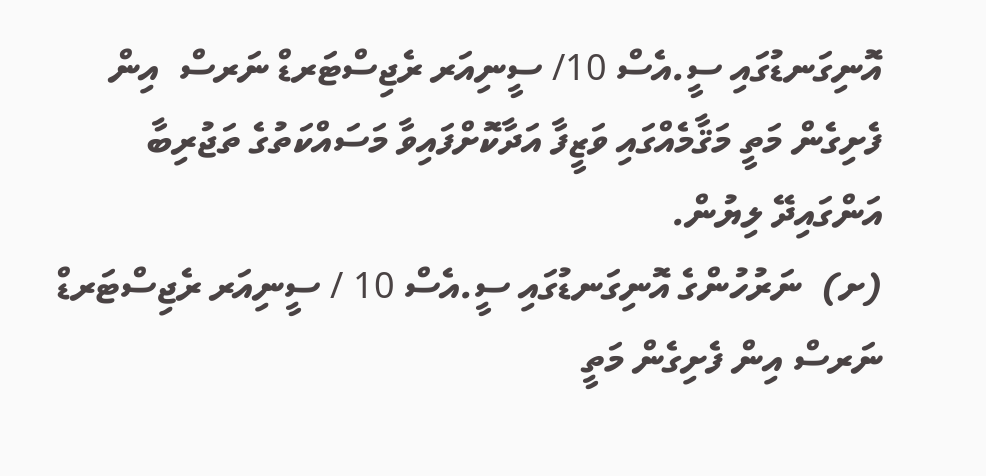އޮނިގަނޑުގައި ސީ.އެސް 10/ ސީނިއަރ ރެޖިސްޓަރޑް ނަރސް  އިން ފެށިގެން މަތީ މަޤާމެއްގައި ވަޒީފާ އަދާކޮށްފައިވާ މަސައްކަތުގެ ތަޖުރިބާ އަންގައިދޭ ލިޔުން.
(ށ)  ނަރުހުންގެ އޮނިގަނޑުގައި ސީ.އެސް 10 / ސީނިއަރ ރެޖިސްޓަރޑް ނަރސް އިން ފެށިގެން މަތީ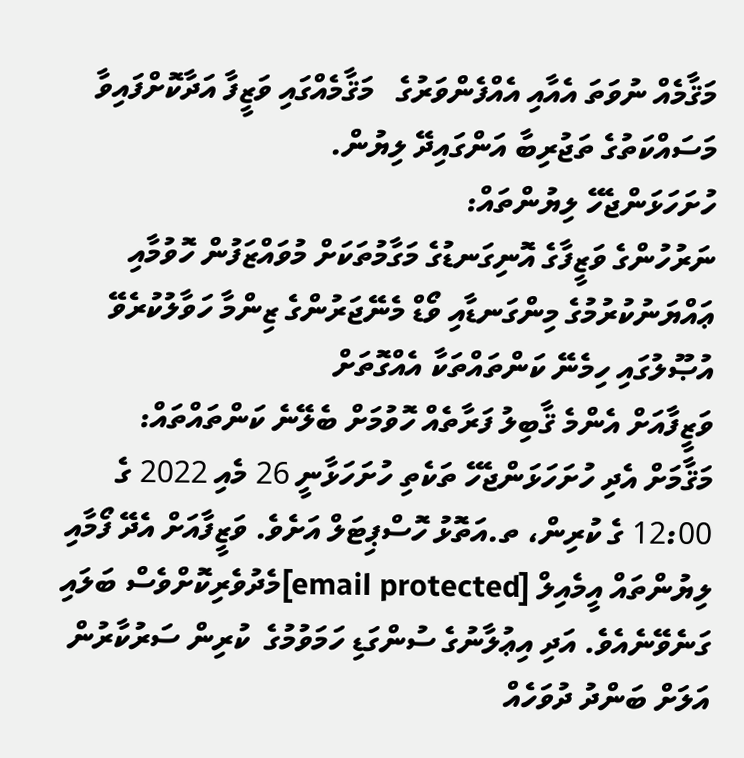މަޤާމެއް ނުވަތަ އެއާއި އެއްފެންވަރުގެ   މަޤާމެއްގައި ވަޒީފާ އަދާކޮށްފައިވާ މަސައްކަތުގެ ތަޖުރިބާ އަންގައިދޭ ލިޔުން.
ހުށަހަޅަންޖެހޭ ލިޔުންތައް:
ނަރުހުންގެ ވަޒީފާގެ އޮނިގަނޑުގެ މަގާމުތަކަށް މުވައްޒަފުން ހޮވުމާއި ޢައްޔަނުކުރުމުގެ މިންގަނޑާއި ވޯޑް މެނޭޖަރުންގެ ޒިންމާ ހަވާލުކުރެވޭ އުޞޫލުގައި ހިމެނޭ ކަންތައްތަކާ އެއްގޮތަށް
ވަޒީފާއަށް އެންމެ ޤާބިލު ފަރާތެއް ހޮވުމަށް ބެލޭނެ ކަންތައްތައް:
މަޤާމަށް އެދި ހުށަހަޅަންޖެހޭ ތަކެތި ހުށަހަޅާނީ 26 މެއި 2022 ގެ 12:00 ގެ ކުރިން، ތ.އަތޮޅު ހޮސްޕިޓަލް އަށެވެ. ވަޒީފާއަށް އެދޭ ފޯމާއި ލިޔުންތައް އީމެއިލް [email protected]މެދުވެރިކޮށްވެސް ބަލައި ގަނެވޭނެއެވެ. އަދި އިޢުލާނުގެ ސުންގަޑި ހަމަވުމުގެ  ކުރިން ސަރުކާރުން އަލަށް ބަންދު ދުވަހެއް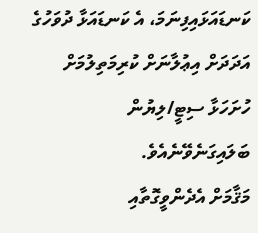ކަނޑައަޅައިފިނަމަ، އެ ކަނޑައަޅާ ދުވަހުގެ އަދަދަށް އިޢުލާނަށް ކުރިމަތިލުމަށް ހުށަހަޅާ ސިޓީ/ލިޔުން ބަލައިގަނެވޭނެއެވެ.
މަޤާމަށް އެދެންވީގޮތާއި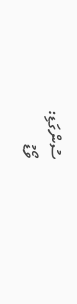ސުންގަޑި:
ވޯޑު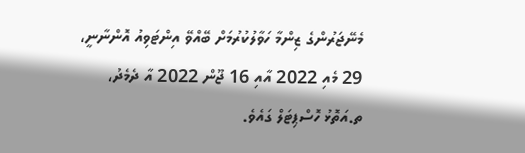މެނޭޖަރުންގެ ޒިންމާ ހަވާލުކުރުމަށް ބޭއްވޭ އިންޓަވިއު އޮންނާނީ، 29 މެއި 2022 އާއި 16 ޖޫން 2022 އާ ދެމެދު، ތ.އަތޮޅު ހޮސްޕިޓަލް ގައެވެ.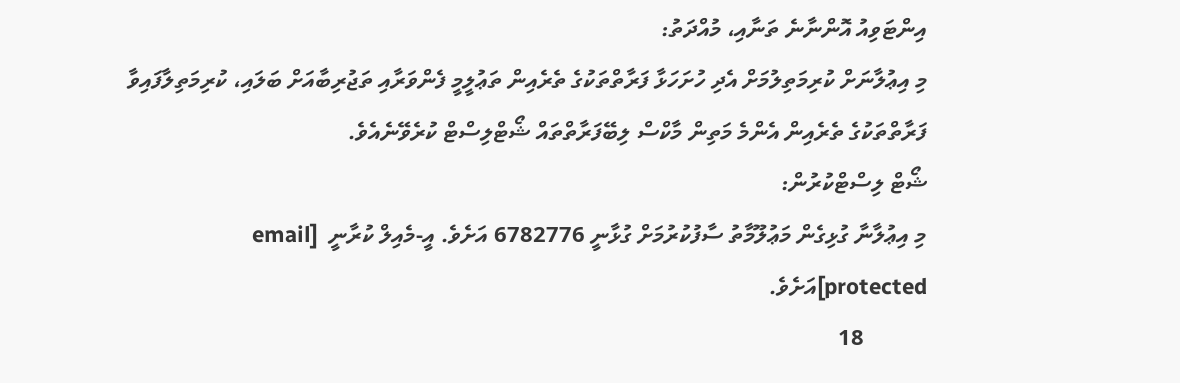އިންޓަވިއު އޮންނާނެ ތަނާއި، މުއްދަތު:
މި އިޢުލާނަށް ކުރިމަތިލުމަށް އެދި ހުށަހަޅާ ފަރާތްތަކުގެ ތެރެއިން ތަޢުލީމީ ފެންވަރާއި ތަޖުރިބާއަށް ބަލައި، ކުރިމަތިލާފައިވާ ފަރާތްތަކުގެ ތެރެއިން އެންމެ މަތިން މާކްސް ލިބޭފަރާތްތައް ޝޯޓްލިސްޓް ކުރެވޭނެއެވެ.
ޝޯޓް ލިސްޓްކުރުން:
މި އިޢުލާނާ ގުޅިގެން މަޢުލޫމާތު ސާފުކުރުމަށް ގުޅާނީ 6782776 އަށެވެ. އީ-މެއިލް ކުރާނީ  [email protected]އަށެވެ.
           18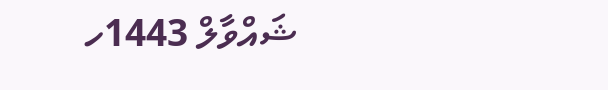ޝައްވާލް 1443ހ